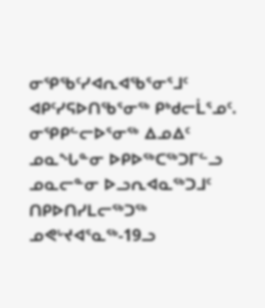ᓂᕿᖃᑦᓯᐊᕆᐊᖃᕐᓂᕐᒧᑦ ᐊᑭᑦᓯᕋᐅᑎᖃᕐᓂᖅ ᑭᒃᑯᓕᒫᕐᓄᑦ.
ᓂᕿᑭᓪᓕᐅᕐᓂᖅ ᐃᓄᐃᑦ ᓄᓇᖓᓐᓂ ᐅᑭᐅᖅᑕᖅᑐᒥᓪᓗ ᓄᓇᓕᓐᓂ ᐅᓗᕆᐊᓇᖅᑐᒧᑦ ᑎᑭᐅᑎᓯᒪᓕᖅᑐᖅ ᓄᕙᒡᔪᐊᕐᓇᖅ-19ᓗ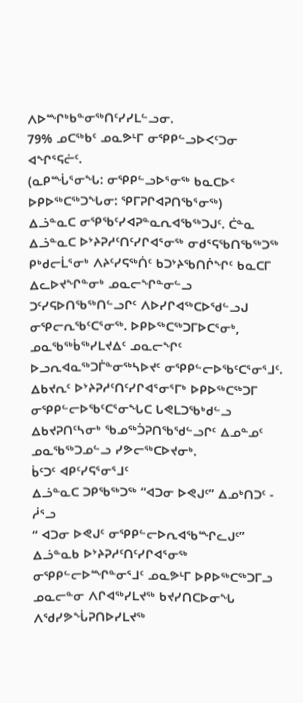ᐱᐅᙱᒃᑲᓐᓂᖅᑎᑦᓯᓯᒪᓪᓗᓂ.
79% ᓄᑕᖅᑲᑦ ᓄᓇᕗᒻᒥ ᓂᕿᑭᓪᓗᐅᐸᑦᑐᓂ ᐊᖏᕐᕋᓖᑦ.
(ᓇᑭᙶᕐᓂᖓ: ᓂᕿᑭᓪᓗᐅᕐᓂᖅ ᑲᓇᑕᐅᑉ ᐅᑭᐅᖅᑕᖅᑐᖓᓂ: ᕿᒥᕈᒋᐊᕈᑎᖃᕐᓂᖅ)
ᐃᓘᓐᓇᑕ ᓂᕿᖃᑦᓯᐊᕈᓐᓇᕆᐊᖃᖅᑐᒍᑦ. ᑖᓐᓇ ᐃᓘᓐᓇᑕ ᐅᔾᔨᕈᓱᑦᑎᑦᓯᒋᐊᕐᓂᖅ ᓂᑯᕐᕋᖃᑎᖃᖅᑐᖅ ᑭᒃᑯᓕᒫᕐᓂᒃ ᐱᔨᑦᓯᕋᖅᑏᑦ ᑲᑐᔾᔨᖃᑎᒌᖏᑦ ᑲᓇᑕᒥ ᐃᓚᐅᔪᖏᓐᓂᒃ ᓄᓇᓕᖏᓐᓂᓪᓗ ᑐᑦᓯᕋᐅᑎᖃᖅᑎᓪᓗᒋᑦ ᐱᐅᓯᒋᐊᖅᑕᐅᖁᓪᓗᒍ ᓂᕿᓕᕆᖃᑦᑕᕐᓂᖅ. ᐅᑭᐅᖅᑕᖅᑐᒥᐅᑕᕐᓂᒃ, ᓄᓇᖃᖅᑳᖅᓯᒪᔪᐃᑦ ᓄᓇᓕᖏᑦ ᐅᓗᕆᐊᓇᖅᑐᒦᓐᓂᖅᓴᐅᔪᑦ ᓂᕿᑭᓪᓕᐅᖃᑦᑕᕐᓂᕐᒧᑦ. ᐃᑲᔪᕆᑦ ᐅᔾᔨᕈᓱᑦᑎᑦᓯᒋᐊᕐᓂᕐᒥᒃ ᐅᑭᐅᖅᑕᖅᑐᒥ ᓂᕿᑭᓪᓕᐅᖃᑦᑕᕐᓂᖓᑕ ᒐᕙᒪᑐᖃᒃᑯᓪᓗ ᐃᑲᔪᕈᑎᑦᓴᓂᒃ ᖃᓄᖅᑑᕈᑎᖃᖁᓪᓗᒋᑦ ᐃᓄᓐᓄᑦ ᓄᓇᖃᖅᑐᓄᓪᓗ ᓯᕗᓕᖅᑕᐅᔪᓂᒃ.
ᑳᑦᑐᑦ ᐊᑭᑦᓯᕋᕐᓂᕐᒧᑦ
ᐃᓘᓐᓇᑕ ᑐᑭᖃᖅᑐᖅ “ᐊᑐᓂ ᐅᕙᒍᑦ” ᐃᓄᒃᑎᑐᑦ - ᓲᕐᓗ
“ ᐊᑐᓂ ᐅᕙᒍᑦ ᓂᕿᑭᓪᓕᐅᕆᐊᖃᙱᓚᒍᑦ”
ᐃᓘᓐᓇᑲ ᐅᔾᔨᕈᓱᑦᑎᑦᓯᒋᐊᕐᓂᖅ ᓂᕿᑭᓪᓕᐅᙱᓐᓂᕐᒧᑦ ᓄᓇᕗᒻᒥ ᐅᑭᐅᖅᑕᖅᑐᒥᓗ ᓄᓇᓕᓐᓂ ᐱᒋᐊᖅᓯᒪᔪᖅ ᑲᔪᓯᑎᑕᐅᓂᖓ ᐱᖁᓯᕗᖔᕈᑎᐅᓯᒪᔪᖅ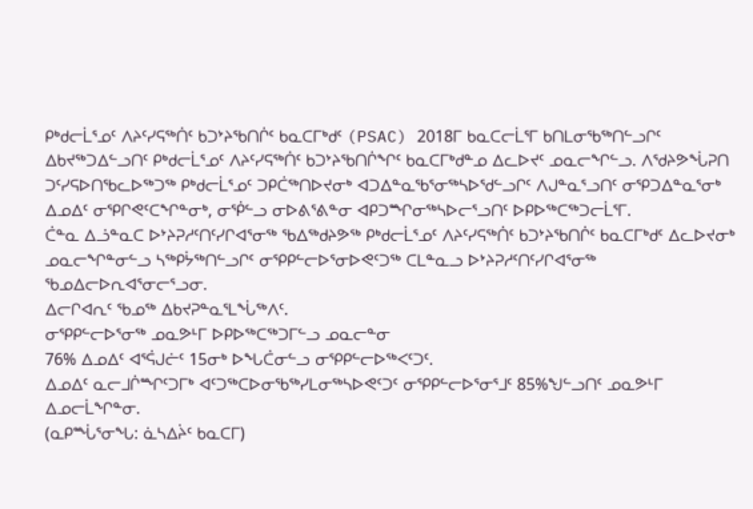ᑭᒃᑯᓕᒫᕐᓄᑦ ᐱᔨᑦᓯᕋᖅᑏᑦ ᑲᑐᔾᔨᖃᑎᒌᑦ ᑲᓇᑕᒥᒃᑯᑦ (PSAC) 2018ᒥ ᑲᓇᑕᓕᒫᕐᒥ ᑲᑎᒪᓂᖃᖅᑎᓪᓗᒋᑦ ᐃᑲᔪᖅᑐᐃᓪᓗᑎᑦ ᑭᒃᑯᓕᒫᕐᓄᑦ ᐱᔨᑦᓯᕋᖅᑏᑦ ᑲᑐᔾᔨᖃᑎᒌᖏᑦ ᑲᓇᑕᒥᒃᑯᓐᓄ ᐃᓚᐅᔪᑦ ᓄᓇᓕᖏᓪᓗ. ᐱᖁᔨᕗᖔᕈᑎ ᑐᑦᓯᕋᐅᑎᖃᓚᐅᖅᑐᖅ ᑭᒃᑯᓕᒫᕐᓄᑦ ᑐᑭᑖᖅᑎᐅᔪᓂᒃ ᐊᑐᐃᓐᓇᖃᕐᓂᖅᓴᐅᖁᓪᓗᒋᑦ ᐱᒍᓐᓇᕐᓗᑎᑦ ᓂᕿᑐᐃᓐᓇᕐᓂᒃ ᐃᓄᐃᑦ ᓂᕿᒋᕙᑦᑕᖏᓐᓂᒃ, ᓂᖀᓪᓗ ᓂᐅᕕᕐᕕᓐᓂ ᐊᑭᑐᙱᓂᖅᓴᐅᓕᕐᓗᑎᑦ ᐅᑭᐅᖅᑕᖅᑐᓕᒫᕐᒥ.
ᑖᓐᓇ ᐃᓘᓐᓇᑕ ᐅᔾᔨᕈᓱᑦᑎᑦᓯᒋᐊᕐᓂᖅ ᖃᐃᖅᑯᔨᕗᖅ ᑭᒃᑯᓕᒫᕐᓄᑦ ᐱᔨᑦᓯᕋᖅᑏᑦ ᑲᑐᔾᔨᖃᑎᒌᑦ ᑲᓇᑕᒥᒃᑯᑦ ᐃᓚᐅᔪᓂᒃ ᓄᓇᓕᖏᓐᓂᓪᓗ ᓴᖅᑭᔮᖅᑎᓪᓗᒋᑦ ᓂᕿᑭᓪᓕᐅᕐᓂᐅᕙᑦᑐᖅ ᑕᒪᓐᓇᓗ ᐅᔾᔨᕈᓱᑦᑎᑦᓯᒋᐊᕐᓂᖅ ᖃᓄᐃᓕᐅᕆᐊᕐᓂᓕᕐᓗᓂ.
ᐃᓕᒋᐊᕆᑦ ᖃᓄᖅ ᐃᑲᔪᕈᓐᓇᕐᒪᖔᖅᐱᑦ.
ᓂᕿᑭᓪᓕᐅᕐᓂᖅ ᓄᓇᕗᒻᒥ ᐅᑭᐅᖅᑕᖅᑐᒥᓪᓗ ᓄᓇᓕᓐᓂ
76% ᐃᓄᐃᑦ ᐊᕐᕌᒍᓖᑦ 15ᓂᒃ ᐅᖓᑖᓂᓪᓗ ᓂᕿᑭᓪᓕᐅᖅᐸᑦᑐᑦ.
ᐃᓄᐃᑦ ᓇᓕᒧᒌᙱᑦᑐᒥᒃ ᐊᑦᑐᖅᑕᐅᓂᖃᖅᓯᒪᓂᖅᓴᐅᕙᑦᑐᑦ ᓂᕿᑭᓪᓕᐅᕐᓂᕐᒧᑦ 85%ᖑᓪᓗᑎᑦ ᓄᓇᕗᒻᒥ ᐃᓄᓕᒫᖏᓐᓂ.
(ᓇᑭᙶᕐᓂᖓ: ᓈᓴᐃᔩᑦ ᑲᓇᑕᒥ)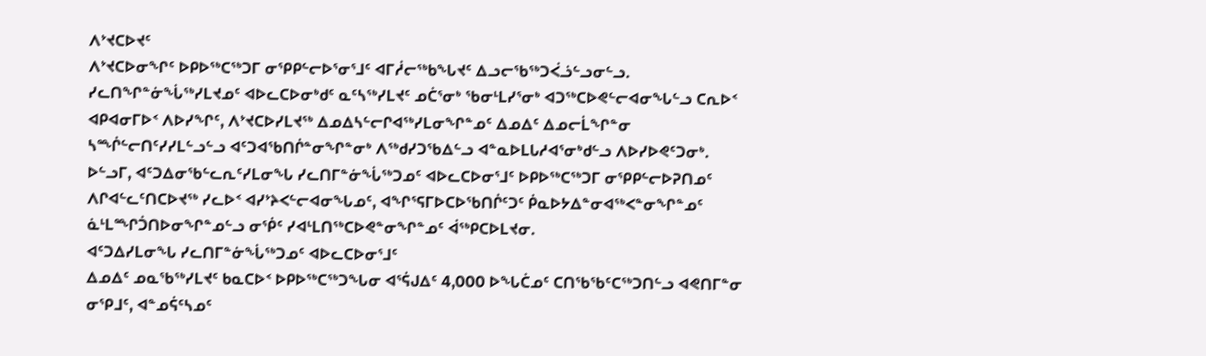ᐱᔾᔪᑕᐅᔪᑦ
ᐱᔾᔪᑕᐅᓂᖏᑦ ᐅᑭᐅᖅᑕᖅᑐᒥ ᓂᕿᑭᓪᓕᐅᕐᓂᕐᒧᑦ ᐊᒥᓲᓕᖅᑲᖓᔪᑦ ᐃᓗᓕᖃᖅᑐᐹᓘᓪᓗᓂᓪᓗ. ᓯᓚᑎᖏᓐᓃᖔᖅᓯᒪᔪᓄᑦ ᐊᐅᓚᑕᐅᓂᒃᑯᑦ ᓇᑦᓴᖅᓯᒪᔪᑦ ᓄᑖᕐᓂᒃ ᖃᓂᒻᒪᓯᕐᓂᒃ ᐊᑐᖅᑕᐅᕙᓪᓕᐊᓂᖓᓪᓗ ᑕᕆᐅᑉ ᐊᑭᐊᓂᒥᐅᑉ ᐱᐅᓯᖏᑦ, ᐱᔾᔪᑕᐅᓯᒪᔪᖅ ᐃᓄᐃᓴᓪᓕᒋᐊᖅᓯᒪᓂᖏᓐᓄᑦ ᐃᓄᐃᑦ ᐃᓄᓕᒫᖏᓐᓂ ᓴᙲᓪᓕᑎᑦᓯᓯᒪᓪᓗᓪᓗ ᐊᑦᑐᐊᖃᑎᒌᓐᓂᖏᓐᓂᒃ ᐱᖅᑯᓯᑐᖃᐃᓪᓗ ᐊᓐᓇᐅᒪᒐᓱᐊᕐᓂᒃᑯᓪᓗ ᐱᐅᓯᐅᕙᑦᑐᓂᒃ.
ᐅᓪᓗᒥ, ᐊᑦᑐᐃᓂᖃᓪᓚᕆᑦᓯᒪᓂᖓ ᓯᓚᑎᒥᓐᓃᖔᖅᑐᓄᑦ ᐊᐅᓚᑕᐅᓂᕐᒧᑦ ᐅᑭᐅᖅᑕᖅᑐᒥ ᓂᕿᑭᓪᓕᐅᕈᑎᓄᑦ ᐱᒋᐊᓪᓚᑦᑎᑕᐅᔪᖅ ᓯᓚᐅᑉ ᐊᓯᔾᔨᐸᓪᓕᐊᓂᖓᓄᑦ, ᐊᖏᕐᕋᒥᐅᑕᐅᖃᑎᒌᑦᑐᑦ ᑮᓇᐅᔭᐃᓐᓂᐊᖅᐸᓐᓂᖏᓐᓄᑦ ᓈᒻᒪᙱᑑᑎᐅᓂᖏᓐᓄᓪᓗ ᓂᖀᑦ ᓯᐊᒻᒪᑎᖅᑕᐅᕙᓐᓂᖏᓐᓄᑦ ᐋᖅᑭᑕᐅᒪᔪᓂ.
ᐊᑦᑐᐃᓯᒪᓂᖓ ᓯᓚᑎᒥᓐᓃᖔᖅᑐᓄᑦ ᐊᐅᓚᑕᐅᓂᕐᒧᑦ
ᐃᓄᐃᑦ ᓄᓇᖃᖅᓯᒪᔪᑦ ᑲᓇᑕᐅᑉ ᐅᑭᐅᖅᑕᖅᑐᖓᓂ ᐊᕐᕌᒍᐃᑦ 4,000 ᐅᖓᑖᓄᑦ ᑕᑎᖃᖃᑦᑕᖅᑐᑎᓪᓗ ᐊᕙᑎᒥᓐᓂ ᓂᕿᒧᑦ, ᐊᓐᓄᕌᑦᓴᓄᑦ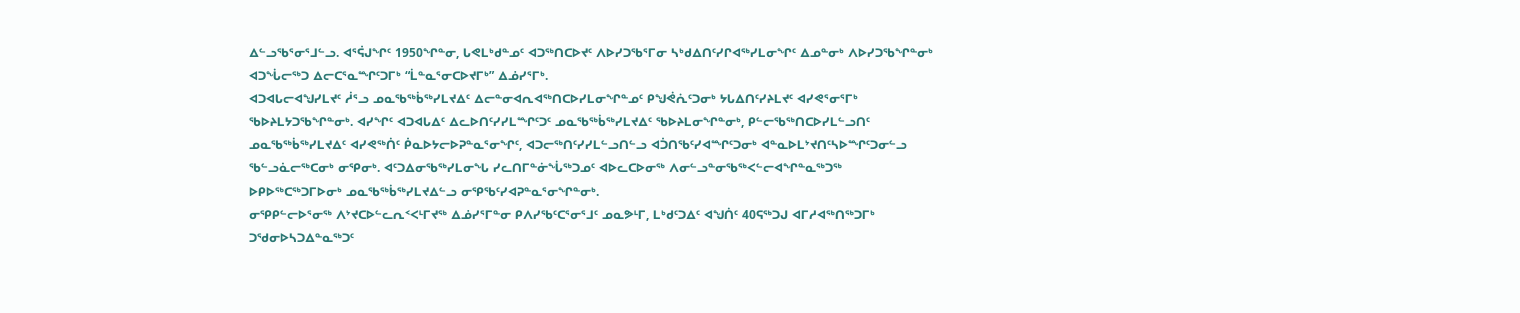ᐃᓪᓗᖃᕐᓂᕐᒧᓪᓗ. ᐊᕐᕌᒍᖏᑦ 1950ᖏᓐᓂ, ᒐᕙᒪᒃᑯᓐᓄᑦ ᐊᑐᖅᑎᑕᐅᔪᑦ ᐱᐅᓯᑐᖃᕐᒥᓂ ᓴᒃᑯᐃᑎᑦᓯᒋᐊᖅᓯᒪᓂᖏᑦ ᐃᓄᓐᓂᒃ ᐱᐅᓯᑐᖃᖏᓐᓂᒃ ᐊᑐᖔᓕᖅᑐ ᐃᓕᑕᕐᓇᙱᑦᑐᒥᒃ “ᒫᓐᓇᕐᓂᑕᐅᔪᒥᒃ” ᐃᓅᓯᕐᒥᒃ.
ᐊᑐᐊᒐᓕᐊᖑᓯᒪᔪᑦ ᓲᕐᓗ ᓄᓇᖃᖅᑳᖅᓯᒪᔪᐃᑦ ᐃᓕᓐᓂᐊᕆᐊᖅᑎᑕᐅᓯᒪᓂᖏᓐᓄᑦ ᑭᖑᕚᕇᑦᑐᓂᒃ ᔭᒐᐃᑎᑦᓯᔨᒪᔪᑦ ᐊᓯᕙᕐᓂᕐᒥᒃ ᖃᐅᔨᒪᔭᑐᖃᖏᓐᓂᒃ. ᐊᓯᖏᑦ ᐊᑐᐊᒐᐃᑦ ᐃᓚᐅᑎᑦᓯᓯᒪᙱᑦᑐᑦ ᓄᓇᖃᖅᑳᖅᓯᒪᔪᐃᑦ ᖃᐅᔨᒪᓂᖏᓐᓂᒃ, ᑭᓪᓕᖃᖅᑎᑕᐅᓯᒪᓪᓗᑎᑦ ᓄᓇᖃᖅᑳᖅᓯᒪᔪᐃᑦ ᐊᓯᕙᖅᑏᑦ ᑮᓇᐅᔭᓕᐅᕈᓐᓇᕐᓂᖏᑦ, ᐊᑐᓕᖅᑎᑦᓯᓯᒪᓪᓗᑎᓪᓗ ᐊᑑᑎᖃᑦᓯᐊᙱᑦᑐᓂᒃ ᐊᓐᓇᐅᒪᔾᔪᑎᑦᓴᐅᙱᑦᑐᓂᓪᓗ ᖃᓪᓗᓈᓕᖅᑕᓂᒃ ᓂᕿᓂᒃ. ᐊᑦᑐᐃᓂᖃᖅᓯᒪᓂᖓ ᓯᓚᑎᒥᓐᓃᖔᖅᑐᓄᑦ ᐊᐅᓚᑕᐅᓂᖅ ᐱᓂᓪᓗᓐᓂᖃᖅᐸᓪᓕᐊᖏᓐᓇᖅᑐᖅ ᐅᑭᐅᖅᑕᖅᑐᒥᐅᓂᒃ ᓄᓇᖃᖅᑳᖅᓯᒪᔪᐃᓪᓗ ᓂᕿᖃᑦᓯᐊᕈᓐᓇᕐᓂᖏᓐᓂᒃ.
ᓂᕿᑭᓪᓕᐅᕐᓂᖅ ᐱᔾᔪᑕᐅᓪᓚᕆᑉᐸᒻᒥᔪᖅ ᐃᓅᓯᕐᒥᓐᓂ ᑭᐱᓯᖃᑦᑕᕐᓂᕐᒧᑦ ᓄᓇᕗᒻᒥ, ᒪᒃᑯᑦᑐᐃᑦ ᐊᖑᑏᑦ 40ᕋᖅᑐᒍ ᐊᒥᓱᐊᖅᑎᖅᑐᒥᒃ ᑐᖁᓂᐅᓴᑐᐃᓐᓇᖅᑐᑦ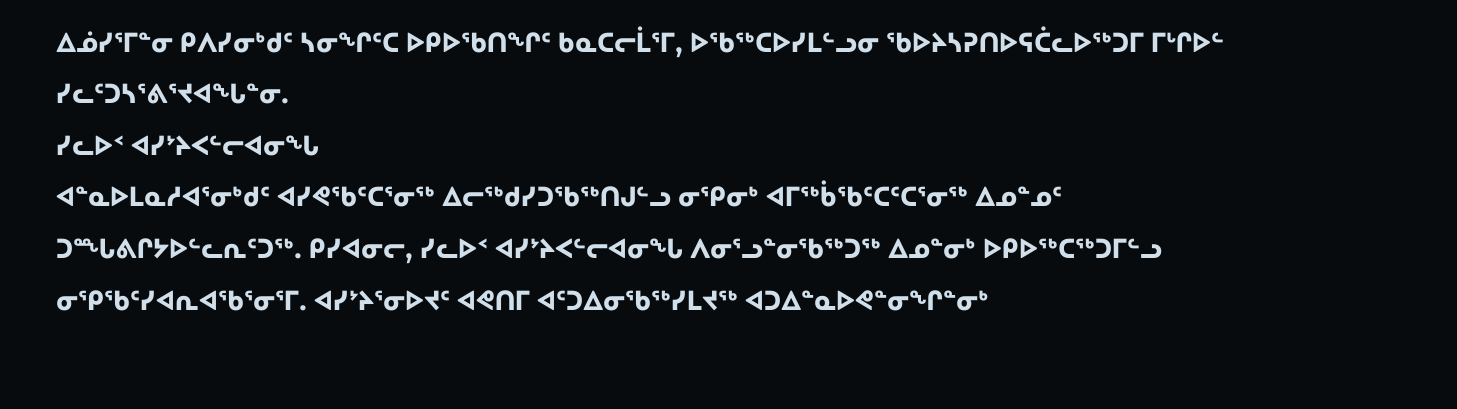ᐃᓅᓯᕐᒥᓐᓂ ᑭᐱᓯᓂᒃᑯᑦ ᓴᓂᖏᑦᑕ ᐅᑭᐅᖃᑎᖏᑦ ᑲᓇᑕᓕᒫᕐᒥ, ᐅᖃᖅᑕᐅᓯᒪᓪᓗᓂ ᖃᐅᔨᓴᕈᑎᐅᕋᑖᓚᐅᖅᑐᒥ ᒥᒡᒋᐅᓪ ᓯᓚᑦᑐᓴᕐᕕᕐᔪᐊᖓᓐᓂ.
ᓯᓚᐅᑉ ᐊᓯᔾᔨᐸᓪᓕᐊᓂᖓ
ᐊᓐᓇᐅᒪᓇᓱᐊᕐᓂᒃᑯᑦ ᐊᓯᕙᖃᑦᑕᕐᓂᖅ ᐃᓕᖅᑯᓯᑐᖃᖅᑎᒍᓪᓗ ᓂᕿᓂᒃ ᐊᒥᖅᑳᖃᑦᑕᑦᑕᕐᓂᖅ ᐃᓄᓐᓄᑦ ᑐᙵᕕᒋᔭᐅᓪᓚᕆᑦᑐᖅ. ᑭᓯᐊᓂᓕ, ᓯᓚᐅᑉ ᐊᓯᔾᔨᐸᓪᓕᐊᓂᖓ ᐱᓂᕐᓗᓐᓂᖃᖅᑐᖅ ᐃᓄᓐᓂᒃ ᐅᑭᐅᖅᑕᖅᑐᒥᓪᓗ ᓂᕿᖃᑦᓯᐊᕆᐊᖃᕐᓂᕐᒥ. ᐊᓯᔾᔨᕐᓂᐅᔪᑦ ᐊᕙᑎᒥ ᐊᑦᑐᐃᓂᖃᖅᓯᒪᔪᖅ ᐊᑐᐃᓐᓇᐅᕙᓐᓂᖏᓐᓂᒃ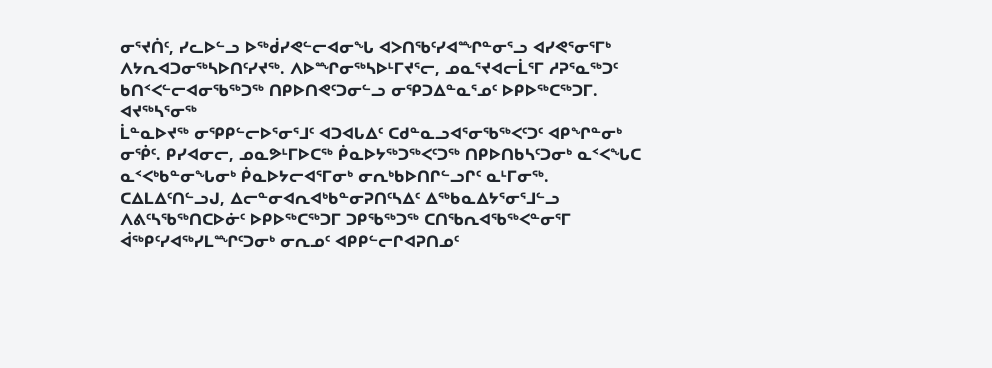ᓂᕐᔪᑏᑦ, ᓯᓚᐅᓪᓗ ᐅᖅᑰᓯᕙᓪᓕᐊᓂᖓ ᐊᐳᑎᖃᑦᓯᐊᙱᓐᓂᕐᓗ ᐊᓯᕙᕐᓂᕐᒥᒃ ᐱᔭᕆᐊᑐᓂᖅᓴᐅᑎᑦᓯᔪᖅ. ᐱᐅᙱᓂᖅᓴᐅᒻᒥᔪᕐᓕ, ᓄᓇᕐᔪᐊᓕᒫᕐᒥ ᓱᕈᕐᓇᖅᑐᑦ ᑲᑎᑉᐸᓪᓕᐊᓂᖃᖅᑐᖅ ᑎᑭᐅᑎᕙᑦᑐᓂᓪᓗ ᓂᕿᑐᐃᓐᓇᕐᓄᑦ ᐅᑭᐅᖅᑕᖅᑐᒥ.
ᐊᔪᖅᓴᕐᓂᖅ
ᒫᓐᓇᐅᔪᖅ ᓂᕿᑭᓪᓕᐅᕐᓂᕐᒧᑦ ᐊᑐᐊᒐᐃᑦ ᑕᑯᓐᓇᓗᐊᕐᓂᖃᖅᐸᑦᑐᑦ ᐊᑭᖏᓐᓂᒃ ᓂᖀᑦ. ᑭᓯᐊᓂᓕ, ᓄᓇᕗᒻᒥᐅᑕᖅ ᑮᓇᐅᔭᖅᑐᖅᐸᑦᑐᖅ ᑎᑭᐅᑎᑲᓴᑦᑐᓂᒃ ᓇᑉᐸᖓᑕ ᓇᑉᐸᒃᑲᓐᓂᖓᓂᒃ ᑮᓇᐅᔭᓕᐊᕐᒥᓂᒃ ᓂᕆᒃᑲᐅᑎᒋᓪᓗᒋᑦ ᓇᒻᒥᓂᖅ.  ᑕᐃᒪᐃᑦᑎᓪᓗᒍ, ᐃᓕᓐᓂᐊᕆᐊᒃᑲᓐᓂᕈᑎᑦᓴᐃᑦ ᐃᖅᑲᓇᐃᔭᕐᓂᕐᒧᓪᓗ ᐱᕕᑦᓴᖃᖅᑎᑕᐅᓃᑦ ᐅᑭᐅᖅᑕᖅᑐᒥ ᑐᑭᖃᖅᑐᖅ ᑕᑎᖃᕆᐊᖃᖅᐸᓐᓂᕐᒥ ᐋᖅᑭᑦᓯᐊᖅᓯᒪᙱᑦᑐᓂᒃ ᓂᕆᓄᑦ ᐊᑭᑭᓪᓕᒋᐊᕈᑎᓄᑦ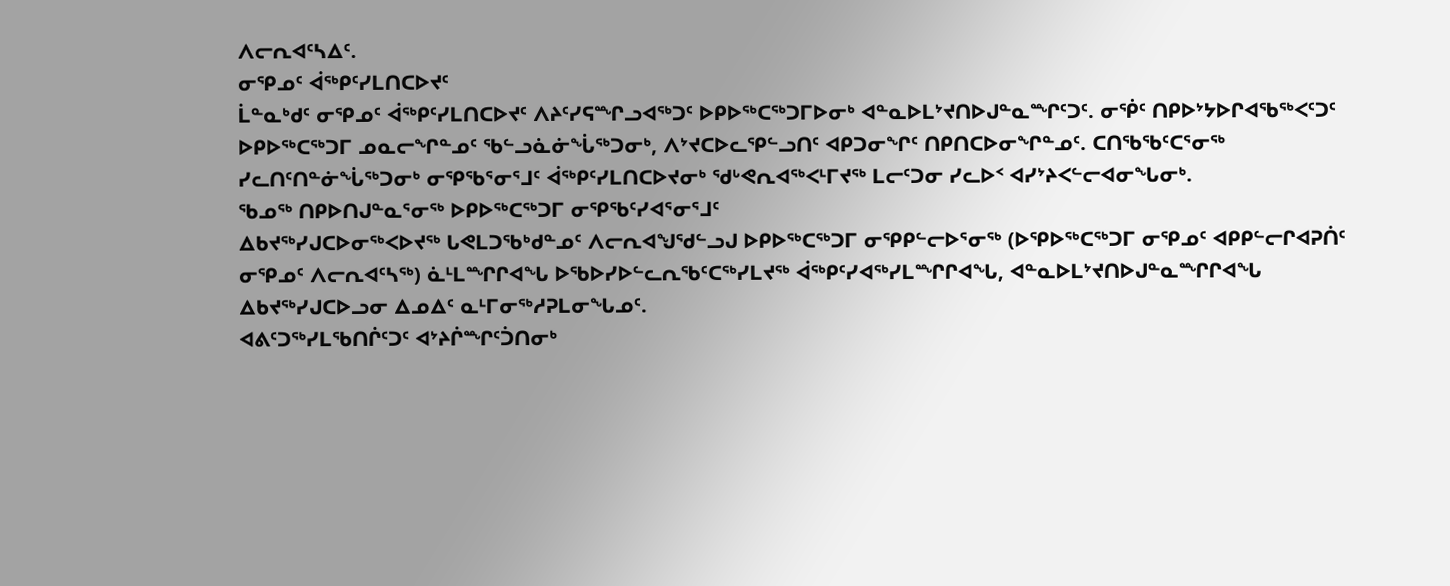ᐱᓕᕆᐊᑦᓴᐃᑦ.
ᓂᕿᓄᑦ ᐋᖅᑭᑦᓯᒪᑎᑕᐅᔪᑦ
ᒫᓐᓇᒃᑯᑦ ᓂᕿᓄᑦ ᐋᖅᑭᑦᓯᒪᑎᑕᐅᔪᑦ ᐱᔨᑦᓯᕋᙱᓗᐊᖅᑐᑦ ᐅᑭᐅᖅᑕᖅᑐᒥᐅᓂᒃ ᐊᓐᓇᐅᒪᔾᔪᑎᐅᒍᓐᓇᙱᑦᑐᑦ. ᓂᖀᑦ ᑎᑭᐅᔾᔭᐅᒋᐊᖃᖅᐸᑦᑐᑦ ᐅᑭᐅᖅᑕᖅᑐᒥ ᓄᓇᓕᖏᓐᓄᑦ ᖃᓪᓗᓈᓃᖔᖅᑐᓂᒃ, ᐱᔾᔪᑕᐅᓚᕿᓪᓗᑎᑦ ᐊᑭᑐᓂᖏᑦ ᑎᑭᑎᑕᐅᓂᖏᓐᓄᑦ. ᑕᑎᖃᖃᑦᑕᕐᓂᖅ ᓯᓚᑎᑦᑎᓐᓃᖔᖅᑐᓂᒃ ᓂᕿᖃᕐᓂᕐᒧᑦ ᐋᖅᑭᑦᓯᒪᑎᑕᐅᔪᓂᒃ ᖁᒡᕙᕆᐊᖅᐸᒻᒥᔪᖅ ᒪᓕᑦᑐᓂ ᓯᓚᐅᑉ ᐊᓯᔾᔨᐸᓪᓕᐊᓂᖓᓂᒃ.
ᖃᓄᖅ ᑎᑭᐅᑎᒍᓐᓇᕐᓂᖅ ᐅᑭᐅᖅᑕᖅᑐᒥ ᓂᕿᖃᑦᓯᐊᕐᓂᕐᒧᑦ
ᐃᑲᔪᖅᓯᒍᑕᐅᓂᖅᐸᐅᔪᖅ ᒐᕙᒪᑐᖃᒃᑯᓐᓄᑦ ᐱᓕᕆᐊᖑᖁᓪᓗᒍ ᐅᑭᐅᖅᑕᖅᑐᒥ ᓂᕿᑭᓪᓕᐅᕐᓂᖅ (ᐅᕿᐅᖅᑕᖅᑐᒥ ᓂᕿᓄᑦ ᐊᑭᑭᓪᓕᒋᐊᕈᑏᑦ ᓂᕿᓄᑦ ᐱᓕᕆᐊᑦᓴᖅ) ᓈᒻᒪᙱᒋᐊᖓ ᐅᖃᐅᓯᐅᓪᓚᕆᖃᑦᑕᖅᓯᒪᔪᖅ ᐋᖅᑭᑦᓯᐊᖅᓯᒪᙱᒋᐊᖓ, ᐊᓐᓇᐅᒪᔾᔪᑎᐅᒍᓐᓇᙱᒋᐊᖓ ᐃᑲᔪᖅᓯᒍᑕᐅᓗᓂ ᐃᓄᐃᑦ ᓇᒻᒥᓂᖅᓱᕈᒪᓂᖓᓄᑦ.
ᐊᕕᑦᑐᖅᓯᒪᖃᑎᒌᑦᑐᑦ ᐊᔾᔨᒌᙱᑦᑑᑎᓂᒃ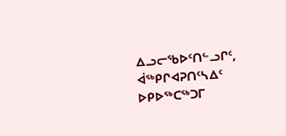ᐃᓗᓕᖃᐅᑦᑎᓪᓗᒋᑦ, ᐋᖅᑭᒋᐊᕈᑎᑦᓴᐃᑦ ᐅᑭᐅᖅᑕᖅᑐᒥ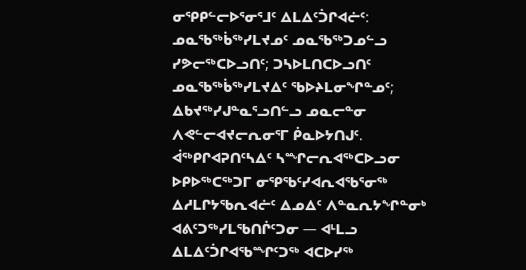ᓂᕿᑭᓪᓕᐅᕐᓂᕐᒧᑦ ᐃᒪᐃᑦᑑᒋᐊᓖᑦ: ᓄᓇᖃᖅᑳᖅᓯᒪᔪᓄᑦ ᓄᓇᖃᖅᑐᓄᓪᓗ ᓯᕗᓕᖅᑕᐅᓗᑎᑦ; ᑐᓴᐅᒪᑎᑕᐅᓗᑎᑦ ᓄᓇᖃᖅᑳᖅᓯᒪᔪᐃᑦ ᖃᐅᔨᒪᓂᖏᓐᓄᑦ; ᐃᑲᔪᖅᓯᒍᓐᓇᕐᓗᑎᓪᓗ ᓄᓇᓕᓐᓂ ᐱᕙᓪᓕᐊᔪᓕᕆᓂᕐᒥ ᑮᓇᐅᔭᑎᒍᑦ. ᐋᖅᑭᒋᐊᕈᑎᑦᓴᐃᑦ ᓴᙱᓕᕆᐊᖅᑕᐅᓗᓂ ᐅᑭᐅᖅᑕᖅᑐᒥ ᓂᕿᖃᑦᓯᐊᕆᐊᖃᕐᓂᖅ ᐃᓱᒪᒋᔭᖃᕆᐊᓖᑦ ᐃᓄᐃᑦ ᐱᓐᓇᕆᔭᖏᓐᓂᒃ ᐊᕕᑦᑐᖅᓯᒪᖃᑎᒌᑦᑐᓂ — ᐊᒻᒪᓗ ᐃᒪᐃᑦᑑᒋᐊᖃᙱᑦᑐᖅ ᐊᑕᐅᓯᖅ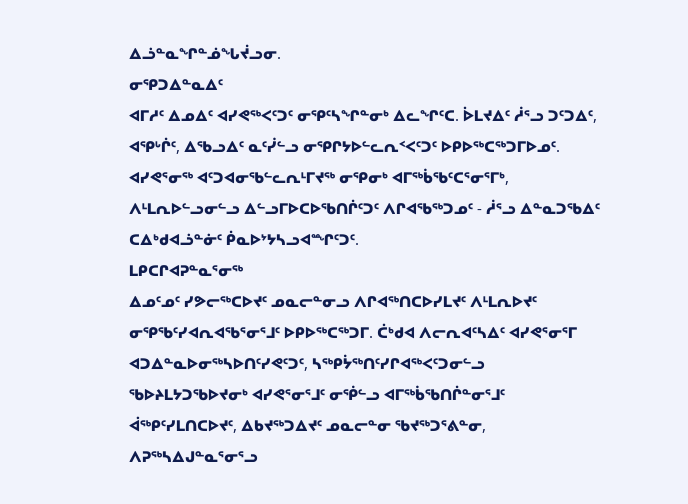ᐃᓘᓐᓇᖏᓐᓅᖓᔫᓗᓂ.
ᓂᕿᑐᐃᓐᓇᐃᑦ
ᐊᒥᓱᑦ ᐃᓄᐃᑦ ᐊᓯᕙᖅᐸᑦᑐᑦ ᓂᕿᑦᓴᖏᓐᓂᒃ ᐃᓚᖏᑦᑕ. ᐆᒪᔪᐃᑦ ᓲᕐᓗ ᑐᑦᑐᐃᑦ, ᐊᕿᒡᒌᑦ, ᐃᖃᓗᐃᑦ ᓇᑦᓰᓪᓗ ᓂᕿᒋᔭᐅᓪᓚᕆᑉᐸᑦᑐᑦ ᐅᑭᐅᖅᑕᖅᑐᒥᐅᓄᑦ. ᐊᓯᕙᕐᓂᖅ ᐊᑦᑐᐊᓂᖃᓪᓚᕆᒻᒥᔪᖅ ᓂᕿᓂᒃ ᐊᒥᖅᑳᖃᑦᑕᕐᓂᕐᒥᒃ, ᐱᒻᒪᕆᐅᓪᓗᓂᓪᓗ ᐃᓪᓗᒥᐅᑕᐅᖃᑎᒌᑦᑐᑦ ᐱᒋᐊᖃᖅᑐᓄᑦ - ᓲᕐᓗ ᐃᓐᓇᑐᖃᐃᑦ ᑕᐃᒃᑯᐊᓘᓐᓃᑦ ᑮᓇᐅᔾᔭᓴᓗᐊᙱᑦᑐᑦ.
ᒪᑭᑕᒋᐊᕈᓐᓇᕐᓂᖅ
ᐃᓄᑦᓄᑦ ᓯᕗᓕᖅᑕᐅᔪᑦ ᓄᓇᓕᓐᓂᓗ ᐱᒋᐊᖅᑎᑕᐅᓯᒪᔪᑦ ᐱᒻᒪᕆᐅᔪᑦ ᓂᕿᖃᑦᓯᐊᕆᐊᖃᕐᓂᕐᒧᑦ ᐅᑭᐅᖅᑕᖅᑐᒥ. ᑖᒃᑯᐊ ᐱᓕᕆᐊᑦᓴᐃᑦ ᐊᓯᕙᕐᓂᕐᒥ ᐊᑐᐃᓐᓇᐅᓂᖅᓴᐅᑎᑦᓯᕙᑦᑐᑦ, ᓴᖅᑭᔮᖅᑎᑦᓯᒋᐊᖅᐸᑦᑐᓂᓪᓗ ᖃᐅᔨᒪᔭᑐᖃᐅᔪᓂᒃ ᐊᓯᕙᕐᓂᕐᒧᑦ ᓂᖀᓪᓗ ᐊᒥᖅᑳᖃᑎᒌᓐᓂᕐᒧᑦ ᐋᖅᑭᑦᓯᒪᑎᑕᐅᔪᑦ, ᐃᑲᔪᖅᑐᐃᔪᑦ ᓄᓇᓕᓐᓂ ᖃᔪᖅᑐᕐᕕᓐᓂ, ᐱᕈᖅᓴᐃᒍᓐᓇᕐᓂᕐᓗ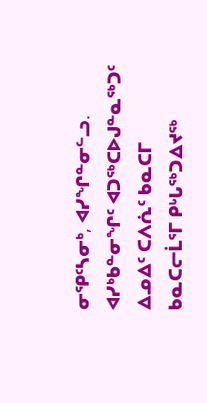ᓂᕿᑦᓴᓂᒃ, ᐊᓯᖏᓐᓂᓪᓗ.
ᐊᓯᒃᑲᓐᓂᖏᑦ ᐊᑐᖅᑕᐅᒍᓐᓇᖅᑐᑦ
ᐃᓄᐃᑦ ᑕᐱᕇᑦ ᑲᓇᑕᒥ
ᑲᓇᑕᓕᒫᕐᒥ ᑭᒡᒐᖅᑐᐃᔪᖅ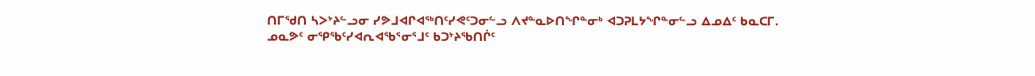ᑎᒥᖁᑎ ᓴᐳᔾᔨᓪᓗᓂ ᓯᕗᒧᐊᒋᐊᖅᑎᑦᓯᕙᑦᑐᓂᓪᓗ ᐱᔪᓐᓇᐅᑎᖏᓐᓂᒃ ᐊᑐᕈᒪᔭᖏᓐᓂᓪᓗ ᐃᓄᐃᑦ ᑲᓇᑕᒥ.
ᓄᓇᕗᑦ ᓂᕿᖃᑦᓯᐊᕆᐊᖃᕐᓂᕐᒧᑦ ᑲᑐᔾᔨᖃᑎᒌᑦ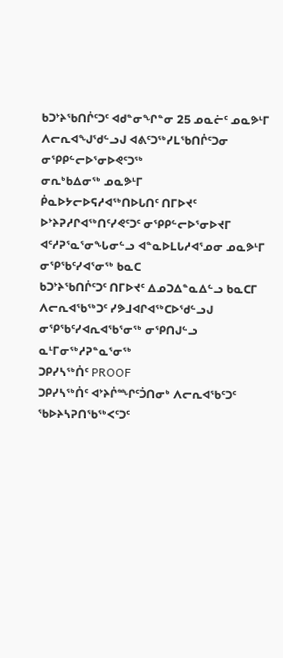ᑲᑐᔾᔨᖃᑎᒌᑦᑐᑦ ᐊᑯᓐᓂᖏᓐᓂ 25 ᓄᓇᓖᑦ ᓄᓇᕗᒻᒥ ᐱᓕᕆᐊᖑᖁᓪᓗᒍ ᐊᕕᑦᑐᖅᓯᒪᖃᑎᒌᑦᑐᓂ ᓂᕿᑭᓪᓕᐅᕐᓂᐅᕙᑦᑐᖅ
ᓂᕆᒃᑲᐃᓂᖅ ᓄᓇᕗᒻᒥ
ᑮᓇᐅᔭᓕᐅᕋᓱᐊᖅᑎᐅᒐᑎᑦ ᑎᒥᐅᔪᑦ ᐅᔾᔨᕈᓱᒋᐊᖅᑎᑦᓯᕙᑦᑐᑦ ᓂᕿᑭᓪᓕᐅᕐᓂᐅᔪᒥ ᐊᑦᓱᕈᕐᓇᕐᓂᖓᓂᓪᓗ ᐊᓐᓇᐅᒪᒐᓱᐊᕐᓄᓂ ᓄᓇᕗᒻᒥ
ᓂᕿᖃᑦᓯᐊᕐᓂᖅ ᑲᓇᑕ
ᑲᑐᔾᔨᖃᑎᒌᑦᑐᑦ ᑎᒥᐅᔪᑦ ᐃᓄᑐᐃᓐᓇᐃᓪᓗ ᑲᓇᑕᒥ ᐱᓕᕆᐊᖃᖅᑐᑦ ᓯᕗᒧᐊᒋᐊᖅᑕᐅᖁᓪᓗᒍ ᓂᕿᖃᑦᓯᐊᕆᐊᖃᕐᓂᖅ ᓂᕿᑎᒍᓪᓗ ᓇᒻᒥᓂᖅᓱᕈᓐᓇᕐᓂᖅ
ᑐᑭᓯᓴᖅᑏᑦ PROOF
ᑐᑭᓯᓴᖅᑏᑦ ᐊᔾᔨᒌᙱᑦᑑᑎᓂᒃ ᐱᓕᕆᐊᖃᑦᑐᑦ ᖃᐅᔨᓴᕈᑎᖃᖅᐸᑦᑐᑦ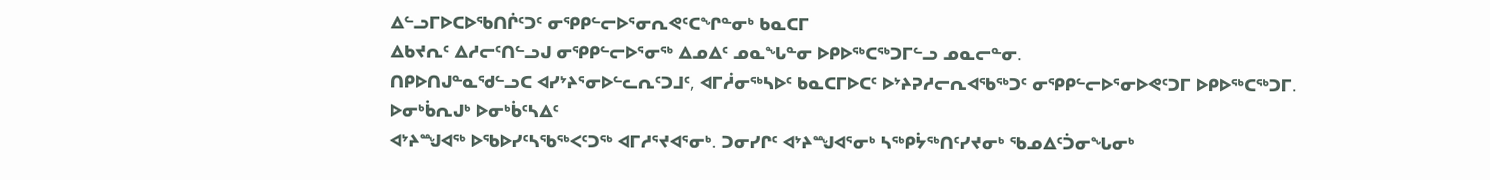ᐃᓪᓗᒥᐅᑕᐅᖃᑎᒌᑦᑐᑦ ᓂᕿᑭᓪᓕᐅᕐᓂᕆᕙᑦᑕᖏᓐᓂᒃ ᑲᓇᑕᒥ
ᐃᑲᔪᕆᑦ ᐃᓱᓕᑦᑎᓪᓗᒍ ᓂᕿᑭᓪᓕᐅᕐᓂᖅ ᐃᓄᐃᑦ ᓄᓇᖓᓐᓂ ᐅᑭᐅᖅᑕᖅᑐᒥᓪᓗ ᓄᓇᓕᓐᓂ.
ᑎᑭᐅᑎᒍᓐᓇᖁᓪᓗᑕ ᐊᓯᔾᔨᕐᓂᐅᓪᓚᕆᑦᑐᒧᑦ, ᐊᒥᓲᓂᖅᓴᐅᑦ ᑲᓇᑕᒥᐅᑕᑦ ᐅᔾᔨᕈᓱᓕᕆᐊᖃᖅᑐᑦ ᓂᕿᑭᓪᓕᐅᕐᓂᐅᕙᑦᑐᒥ ᐅᑭᐅᖅᑕᖅᑐᒥ.
ᐅᓂᒃᑳᕆᒍᒃ ᐅᓂᒃᑳᑦᓴᐃᑦ
ᐊᔾᔨᙳᐊᖅ ᐅᖃᐅᓯᑦᓴᖃᖅᐸᑦᑐᖅ ᐊᒥᓱᕐᔪᐊᕐᓂᒃ. ᑐᓂᓯᒋᑦ ᐊᔾᔨᙳᐊᕐᓂᒃ ᓴᖅᑭᔮᖅᑎᑦᓯᔪᓂᒃ ᖃᓄᐃᑦᑑᓂᖓᓂᒃ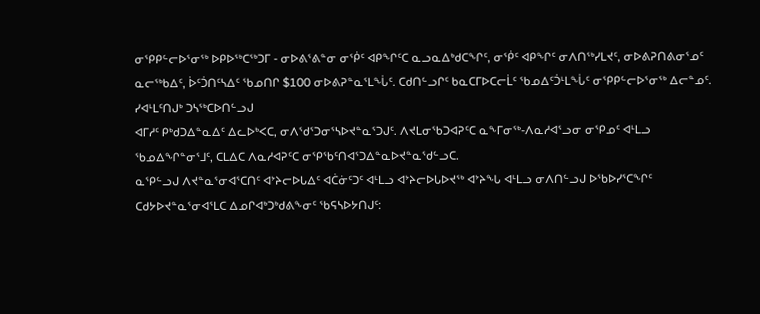ᓂᕿᑭᓪᓕᐅᕐᓂᖅ ᐅᑭᐅᖅᑕᖅᑐᒥ - ᓂᐅᕕᕐᕕᓐᓂ ᓂᖀᑦ ᐊᑭᖏᑦᑕ ᓇᓗᓇᐃᒃᑯᑕᖏᑦ, ᓂᖀᑦ ᐊᑭᖏᑦ ᓂᐱᑎᖅᓯᒪᔪᑦ, ᓂᐅᕕᕈᑎᕕᓂᕐᓄᑦ ᓇᓕᖅᑲᐃᑦ, ᐆᑦᑑᑎᑦᓴᐃᑦ ᖃᓄᑎᒋ $100 ᓂᐅᕕᕈᓐᓇᕐᒪᖔᑦ. ᑕᑯᑎᓪᓗᒋᑦ ᑲᓇᑕᒥᐅᑕᓕᒫᑦ ᖃᓄᐃᑦᑑᒻᒪᖔᑦ ᓂᕿᑭᓪᓕᐅᕐᓂᖅ ᐃᓕᓐᓄᑦ.
ᓯᐊᒻᒪᑦᑎᒍᒃ ᑐᓴᖅᑕᐅᑎᓪᓗᒍ
ᐊᒥᓱᑦ ᑭᒃᑯᑐᐃᓐᓇᐃᑦ ᐃᓚᐅᒃᐸᑕ, ᓂᐱᖁᕐᑐᓂᕐᓴᐅᔪᓐᓇᕐᑐᒍᑦ. ᐱᔪᒪᓂᖃᑐᐊᕈᑦᑕ ᓇᖕᒥᓂᖅ-ᐱᓇᓱᐊᕐᓗᓂ ᓂᕿᓄᑦ ᐊᒻᒪᓗ ᖃᓄᐃᖏᓐᓂᕐᒧᑦ, ᑕᒪᐃᑕ ᐱᓇᓱᐊᕈᑦᑕ ᓂᕿᖃᑦᑎᐊᕐᑐᐃᓐᓇᐅᔪᓐᓇᖁᓪᓗᑕ.
ᓇᕿᓪᓗᒍ ᐱᔪᓐᓇᕐᓂᐊᕐᑕᑎᑦ ᐊᔾᔨᓕᐅᒐᐃᑦ ᐊᑖᓃᑦᑐᑦ ᐊᒻᒪᓗ ᐊᔾᔨᓕᐅᒐᐅᔪᖅ ᐊᔾᔨᖓ ᐊᒻᒪᓗ ᓂᐱᑎᓪᓗᒍ ᐅᖃᐅᓯᕐᑕᖏᑦ ᑕᑯᔭᐅᔪᓐᓇᕐᓂᐊᕐᒪᑕ ᐃᓄᒋᐊᒃᑐᒃᑯᕕᖕᓂᑦ ᖃᕋᓴᐅᔭᑎᒍᑦ: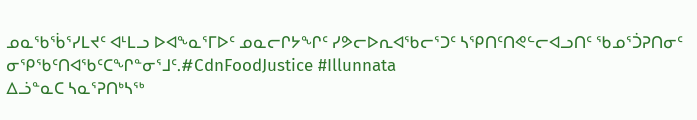ᓄᓇᖃᖄᕐᓯᒪᔪᑦ ᐊᒻᒪᓗ ᐅᐊᖕᓇᕐᒥᐅᑦ ᓄᓇᓕᒋᔭᖏᑦ ᓯᕗᓕᐅᕆᐊᖃᓕᕐᑐᑦ ᓴᕿᑎᑦᑎᕙᓪᓕᐊᓗᑎᑦ ᖃᓄᕐᑑᕈᑎᓂᑦ ᓂᕿᖃᑦᑎᐊᖃᑦᑕᖏᓐᓂᕐᒧᑦ.#CdnFoodJustice #Illunnata
ᐃᓘᓐᓇᑕ ᓴᓇᕐᕈᑎᒃᓴᖅ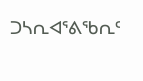ᑐᓴᕆᐊᕐᕕᖃᕆᑦ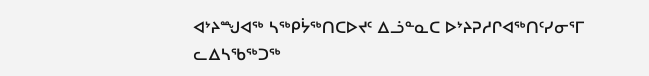ᐊᔾᔨᙳᐊᖅ ᓴᖅᑭᔮᖅᑎᑕᐅᔪᑦ ᐃᓘᓐᓇᑕ ᐅᔾᔨᕈᓱᒋᐊᖅᑎᑦᓯᓂᕐᒥ ᓚᐃᓴᖃᖅᑐᖅ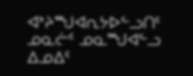ᐊᔾᔨᙳᐊᕆᔭᐅᓪᓗᑎᑦ ᓄᓇᓖᑦ ᓄᓇᙳᐊᓪᓗ ᐃᓄᐃᑦ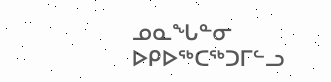ᓄᓇᖓᓐᓂ ᐅᑭᐅᖅᑕᖅᑐᒥᓪᓗ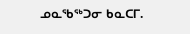ᓄᓇᖃᖅᑐᓂ ᑲᓇᑕᒥ.